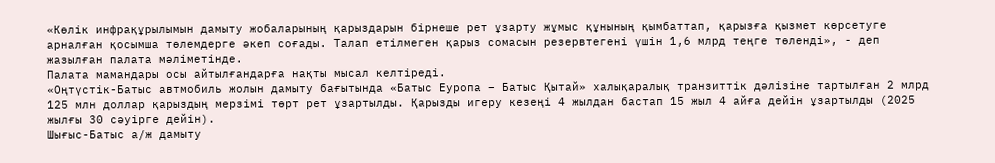«Көлік инфрақұрылымын дамыту жобаларының қарыздарын бірнеше рет ұзарту жұмыс құнының қымбаттап, қарызға қызмет көрсетуге арналған қосымша төлемдерге әкеп соғады. Талап етілмеген қарыз сомасын резервтегені үшін 1,6 млрд теңге төленді», - деп жазылған палата мәліметінде.
Палата мамандары осы айтылғандарға нақты мысал келтіреді.
«Оңтүстік-Батыс автмобиль жолын дамыту бағытында «Батыс Еуропа – Батыс Қытай» халықаралық транзиттік дәлізіне тартылған 2 млрд 125 млн доллар қарыздың мерзімі төрт рет ұзартылды. Қарызды игеру кезеңі 4 жылдан бастап 15 жыл 4 айға дейін ұзартылды (2025 жылғы 30 сәуірге дейін).
Шығыс-Батыс а/ж дамыту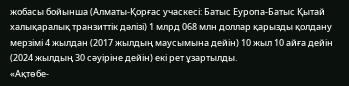жобасы бойынша (Алматы-Қорғас учаскесі: Батыс Еуропа-Батыс Қытай халықаралық транзиттік дәлізі) 1 млрд 068 млн доллар қарызды қолдану мерзімі 4 жылдан (2017 жылдың маусымына дейін) 10 жыл 10 айға дейін (2024 жылдың 30 сәуіріне дейін) екі рет ұзартылды.
«Ақтөбе-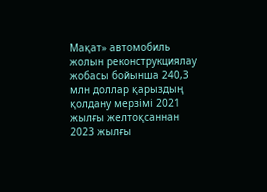Мақат» автомобиль жолын реконструкциялау жобасы бойынша 240,3 млн доллар қарыздың қолдану мерзімі 2021 жылғы желтоқсаннан 2023 жылғы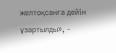желтоқсанға дейін ұзартылды», -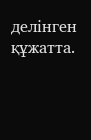делінген құжатта.